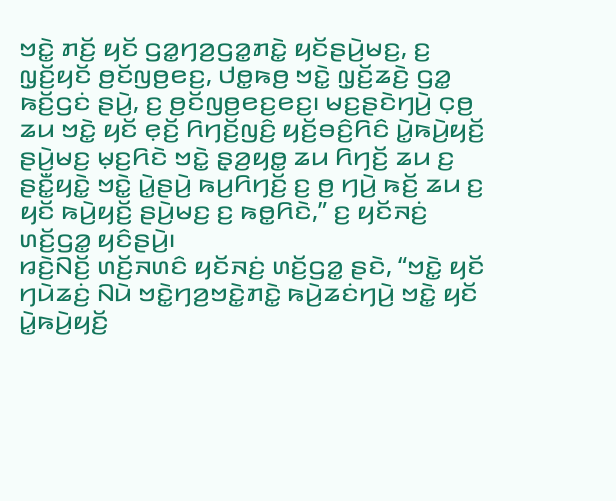ꤠꤢꤧ꤭ ꤊꤢꤩ꤬ ꤟꤢꤩ ꤞꤤ꤭ꤚꤤ꤬ꤞꤤ꤭ꤊꤢꤧ꤭ ꤟꤢꤩꤔꤣꤧ꤬ꤗꤢ꤬, ꤢ꤬ ꤜ꤫ꤢꤩ꤬ꤟꤢꤩ ꤥ꤬ꤢꤩꤜꤥ꤬ꤕꤢ꤬, ꤓꤥ꤭ꤒꤥ꤬ ꤠꤢꤧ꤭ ꤜ꤫ꤢꤩ꤬ꤘꤢꤧ꤬ ꤞꤤ꤭ ꤒꤢꤩ꤬ꤞꤢꤦ ꤔꤣꤧ꤬, ꤢ꤬ ꤥ꤬ꤢꤩꤜꤥ꤬ꤕꤢ꤬ꤕꤢ꤬꤯ ꤗꤢ꤬ꤔꤢꤧꤚꤣꤧ꤬ ꤍ꤫ꤥ꤬ ꤘꤣ ꤠꤢꤧ꤭ ꤟꤢꤩ ꤕ꤫ꤢꤩ꤬ ꤖꤚꤢꤩ꤬ꤜꤢꤨ꤬ ꤟꤢꤩ꤬ꤋꤢꤨ꤬ꤖꤢꤨ ꤣꤧ꤭ꤒꤣꤧ꤬ꤟꤢꤩ꤬ ꤔꤣꤧ꤬ꤗꤢ꤬ ꤗ꤫ꤢ꤬ꤖꤢꤧ ꤠꤢꤧ꤭ ꤔ꤫ꤤ꤬ꤟꤥ꤭ ꤘꤣ ꤖꤚꤢꤩ꤬ ꤘꤣ ꤢ꤬ ꤔꤢꤪ꤭ꤟꤢꤧ꤭ ꤠꤢꤧ꤭ ꤣꤧ꤭ꤔꤣꤧ꤬ ꤒꤣ꤬ꤖꤚꤢꤩ꤬ ꤢ꤬ ꤥ꤬ ꤚꤣꤧ꤬ ꤒꤢꤩ꤬ ꤘꤣ ꤢ꤬ ꤟꤢꤩ ꤒꤣꤧ꤬ꤟꤢꤩ꤬ ꤔꤣꤧ꤬ꤗꤢ꤬ ꤢ꤬ ꤒꤥ꤭ꤖꤢꤧ,” ꤢ꤬ ꤟꤢꤩꤏꤢꤦ꤬ ꤛꤢꤩ꤬ꤞꤤ꤭ ꤟꤢꤨꤔꤣꤧ꤬꤯
ꤙꤢꤧ꤬ꤡꤢꤩ꤬ ꤛꤢꤩ꤬ꤏꤛꤢꤨ ꤟꤢꤩꤏꤢꤦ꤬ ꤛꤢꤩ꤬ꤞꤤ꤭ ꤔꤢꤧ, “ꤠꤢꤧ꤭ ꤟꤢꤩ ꤚꤣꤧꤘꤢꤦ꤬ ꤡꤣꤧ ꤠꤢꤧ꤭ꤚꤤ꤬ꤠꤢꤧ꤭ꤊꤢꤧ꤭ ꤒꤣꤧ꤬ꤘꤢꤦꤚꤣꤧ꤬ ꤠꤢꤧ꤭ ꤟꤢꤩ ꤣꤧ꤭ꤒꤣꤧ꤬ꤟꤢꤩ꤬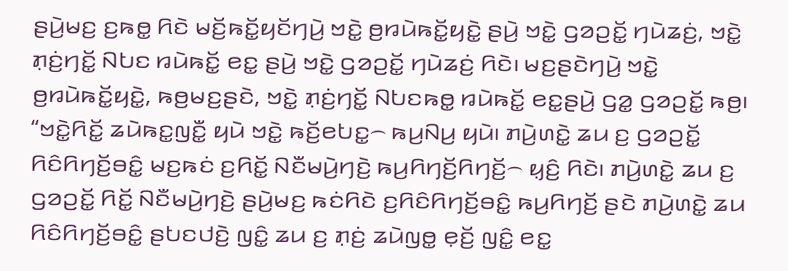ꤔꤣꤧ꤬ꤗꤢ꤬ ꤢ꤬ꤒꤥ꤭ ꤖꤢꤧ ꤗꤢꤩ꤬ꤒꤢꤩ꤭ꤟꤢꤩꤚꤣꤧ꤬ ꤠꤢꤧ꤭ ꤥ꤬ꤙꤣꤧꤒꤢꤩ꤭ꤟꤢꤧ꤭ ꤔꤣꤧ꤬ ꤠꤢꤧ꤭ ꤞꤤꤑꤢꤩ꤭ ꤚꤣꤧꤘꤢꤦ꤬, ꤠꤢꤧ꤭ ꤊ꤫ꤢꤦ꤬ꤚꤢꤩ꤭ ꤡꤝꤢ ꤙꤣꤧꤒꤢꤩ꤭ ꤕꤢ꤭ ꤔꤣꤧ꤬ ꤠꤢꤧ꤭ ꤞꤤꤑꤢꤩ꤭ ꤚꤣꤧꤘꤢꤦ꤬ ꤖꤢꤧ꤯ ꤗꤢ꤬ꤔꤢꤧꤚꤣꤧ꤬ ꤠꤢꤧ꤭ ꤥ꤬ꤙꤣꤧꤒꤢꤩ꤭ꤟꤢꤧ꤭, ꤒꤥ꤬ꤗꤢ꤬ꤔꤢꤧ, ꤠꤢꤧ꤭ ꤊ꤫ꤢꤦ꤬ꤚꤢꤩ꤭ ꤡꤝꤢꤒꤥ꤭ ꤙꤣꤧꤒꤢꤩ꤭ ꤕꤢ꤭ꤔꤣꤧ꤬ ꤞꤤ꤭ ꤞꤤꤑꤢꤩ꤭ ꤒꤥ꤬꤯
“ꤠꤢꤧ꤭ꤖꤢꤩ꤭ ꤘꤣꤧꤒꤢ꤭ꤜꤢꤪ꤭ ꤟꤣꤧ ꤠꤢꤧ꤭ ꤒꤢꤩ꤬ꤕꤝꤢ꤭꤮ ꤒꤣ꤬ꤡꤣ꤬ ꤟꤣꤧ꤯ ꤊꤣꤧ꤬ꤛꤢꤧ꤭ ꤘꤣ ꤢ꤬ ꤞꤤꤑꤢꤩ꤭ ꤖꤢꤨꤖꤚꤢꤩ꤬ꤋꤢꤨ꤭ ꤗꤢ꤬ꤒꤢꤦ ꤢ꤬ꤖꤢꤩ꤭ ꤡꤢꤪꤗꤣꤧ꤬ꤚꤢꤧ꤬ ꤒꤣ꤬ꤖꤚꤢꤩ꤬ꤖꤚꤢꤩ꤬꤮ ꤟ꤫ꤢꤨ꤬ ꤖꤢꤧ꤯ ꤊꤣꤧ꤬ꤛꤢꤧ꤭ ꤘꤣ ꤢ꤬ ꤞꤤꤑꤢꤩ꤭ ꤖꤢꤩ꤭ ꤡꤢꤪꤗꤣꤧ꤬ꤚꤢꤧ꤬ ꤔꤣꤧ꤬ꤗꤢ꤬ ꤒꤢꤦꤖꤢꤧ ꤢ꤬ꤖꤢꤨꤖꤚꤢꤩ꤬ꤋꤢꤨ꤭ ꤒꤣ꤬ꤖꤚꤢꤩ꤬ ꤔꤢꤧ ꤊꤣꤧ꤬ꤛꤢꤧ꤭ ꤘꤣ ꤖꤢꤨꤖꤚꤢꤩ꤬ꤋꤢꤨ꤭ ꤔꤝꤢꤓꤢꤧ꤬ ꤜꤢꤨ꤭ ꤘꤣ ꤢ꤬ ꤊ꤫ꤢꤦ꤬ ꤘꤣꤧꤜꤥ꤭ ꤕ꤫ꤢꤩ꤬ ꤜꤢꤨ꤭ ꤕꤢ꤭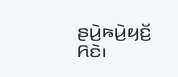ꤔꤣꤧ꤬ꤒꤣꤧ꤬ꤟꤢꤩ꤬ ꤖꤢꤧ꤯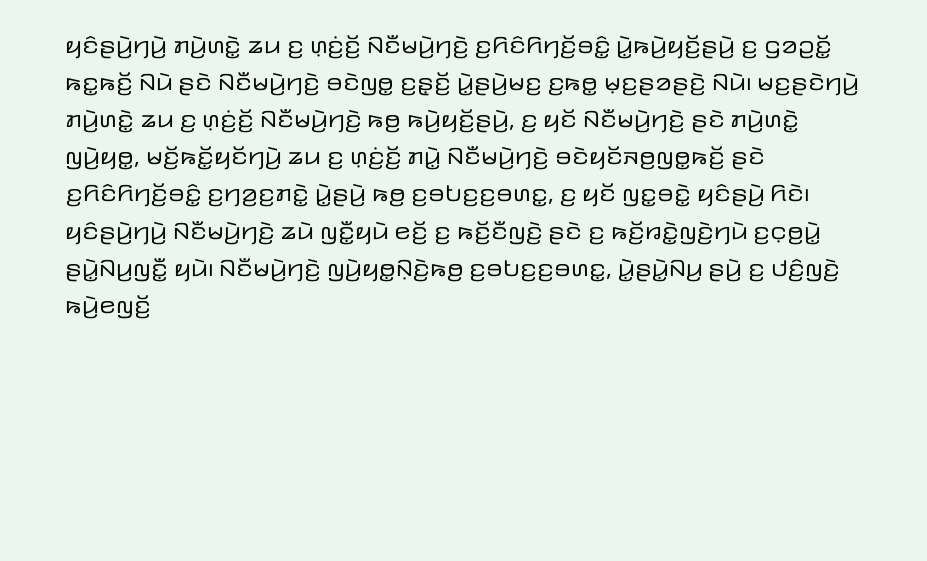ꤟꤢꤨꤔꤣꤧ꤬ꤚꤣꤧ꤬ ꤊꤣꤧ꤬ꤛꤢꤧ꤭ ꤘꤣ ꤢ꤬ ꤛ꤫ꤢꤦ꤬ꤢꤩ꤬ ꤡꤢꤪꤗꤣꤧ꤬ꤚꤢꤧ꤬ ꤢ꤬ꤖꤢꤨꤖꤚꤢꤩ꤬ꤋꤢꤨ꤭ ꤣꤧ꤭ꤒꤣꤧ꤬ꤟꤢꤩ꤬ꤔꤣꤧ꤬ ꤢ꤬ ꤞꤤꤑꤢꤩ꤭ ꤒꤢ꤭ꤒꤢꤩ꤬ ꤡꤣꤧ ꤔꤢꤧ ꤡꤢꤪꤗꤣꤧ꤬ꤚꤢꤧ꤬ ꤋꤢꤧꤜꤥ꤭ ꤢ꤬ꤔ꤫ꤢꤩ꤬ ꤣꤧ꤭ꤔꤣꤧ꤬ꤗꤢ꤬ ꤢ꤬ꤒꤥ꤭ ꤗ꤫ꤢ꤬ꤔꤤꤔꤢꤧ꤬ ꤡꤣꤧ꤯ ꤗꤢ꤬ꤔꤢꤧꤚꤣꤧ꤬ ꤊꤣꤧ꤬ꤛꤢꤧ꤭ ꤘꤣ ꤢ꤬ ꤛ꤫ꤢꤦ꤬ꤢꤩ꤬ ꤡꤢꤪꤗꤣꤧ꤬ꤚꤢꤧ꤬ ꤒꤥ꤬ ꤒꤣꤧ꤬ꤟꤢꤩ꤬ꤔꤣꤧ꤬, ꤢ꤬ ꤟꤢꤩ ꤡꤢꤪꤗꤣꤧ꤬ꤚꤢꤧ꤬ ꤔꤢꤧ ꤊꤣꤧ꤬ꤛꤢꤧ꤭ ꤜꤣꤧ꤬ꤟꤥ꤭, ꤗꤢꤩ꤬ꤒꤢꤩ꤭ꤟꤢꤩꤚꤣꤧ꤬ ꤘꤣ ꤢ꤬ ꤛ꤫ꤢꤦ꤬ꤢꤩ꤬ ꤊꤣꤧ꤭ ꤡꤢꤪꤗꤣꤧ꤬ꤚꤢꤧ꤬ ꤋꤢꤧꤟꤢꤩꤏꤥ꤬ꤜꤥ꤭ꤒꤢꤩ꤬ ꤔꤢꤧ ꤢ꤬ꤖꤢꤨꤖꤚꤢꤩ꤬ꤋꤢꤨ꤭ ꤢ꤬ꤚꤤ꤬ꤢ꤬ꤊꤢꤧ꤭ ꤣꤧ꤭ꤔꤣꤧ꤬ ꤒꤥ꤬ ꤢ꤬ꤋꤝꤢ꤬ꤢ꤬ꤋꤛꤢ꤭, ꤢ꤬ ꤟꤢꤩ ꤜꤢ꤭ꤋꤢꤧ꤭ ꤟꤢꤨꤔꤣꤧ꤬ ꤖꤢꤧ꤯
ꤟꤢꤨꤔꤣꤧ꤬ꤚꤣꤧ꤬ ꤡꤢꤪꤗꤣꤧ꤬ꤚꤢꤧ꤬ ꤘꤣꤧ ꤜꤢꤪ꤭ꤟꤣꤧ ꤕꤢꤩ꤬ ꤢ꤬ ꤒꤢꤩ꤬ꤢꤪꤜꤢꤧ꤬ ꤔꤢꤧ ꤢ꤬ ꤒꤢꤩ꤬ꤙꤢꤧ꤭ꤜꤢꤧ꤬ꤚꤣꤧ ꤢ꤬ꤍ꤫ꤥ꤬ꤣꤧ꤭ ꤔꤣꤧ꤭ꤡꤣ꤬ꤜꤢꤪ꤭ ꤟꤣꤧ꤯ ꤡꤢꤪꤗꤣꤧ꤬ꤚꤢꤧ꤬ ꤜꤣꤧ꤬ꤟꤥ꤭ꤡ꤫ꤢꤧ꤬ꤒꤥ꤬ ꤢ꤬ꤋꤝꤢ꤬ꤢ꤬ꤋꤛꤢ꤭, ꤣꤧ꤭ꤔꤣꤧ꤭ꤡꤣ꤬ ꤔꤣꤧ꤬ ꤢ꤬ ꤓꤢꤨ꤬ꤜꤢꤧ꤬ ꤒꤣꤧ꤬ꤕꤜꤢꤩ꤬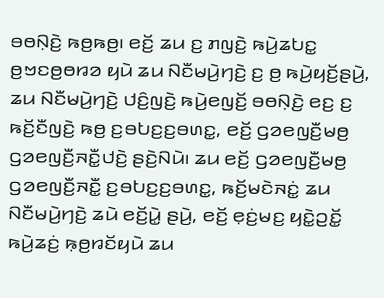ꤋꤥꤡ꤫ꤢꤧ꤬ ꤒꤥ꤬ꤒꤥ꤬꤯ ꤕꤢꤩ꤬ ꤘꤣ ꤢ꤬ ꤊꤜꤢꤧ꤬ ꤒꤣꤧ꤬ꤘꤝꤢ꤭ ꤥ꤬ꤠꤢꤥ꤬ꤥꤙꤤ ꤟꤣꤧ ꤘꤣ ꤡꤢꤪꤗꤣꤧ꤬ꤚꤢꤧ꤬ ꤢ꤬ ꤥ꤬ ꤒꤣꤧ꤬ꤟꤢꤩ꤬ꤔꤣꤧ꤬, ꤘꤣ ꤡꤢꤪꤗꤣꤧ꤬ꤚꤢꤧ꤬ ꤓꤢꤨ꤬ꤜꤢꤧ꤬ ꤒꤣꤧ꤬ꤕꤜꤢꤩ꤬ ꤋꤥꤡ꤫ꤢꤧ꤬ ꤕꤢ꤬ ꤢ꤬ ꤒꤢꤩ꤬ꤢꤪꤜꤢꤧ꤬ ꤒꤥ꤬ ꤢ꤬ꤋꤝꤢ꤬ꤢ꤬ꤋꤛꤢ꤭, ꤕꤢꤩ꤬ ꤞꤤꤕꤜꤢꤪ꤬ꤗꤥ꤬ ꤞꤤꤕꤜꤢꤪ꤬ꤏꤢꤪ꤭ꤓꤢꤧ꤬ ꤔꤢꤧ꤬ꤡꤣꤧ꤯ ꤘꤣ ꤕꤢꤩ꤬ ꤞꤤꤕꤜꤢꤪ꤬ꤗꤥ꤬ ꤞꤤꤕꤜꤢꤪ꤬ꤏꤢꤪ꤭ ꤢ꤬ꤋꤝꤢ꤬ꤢ꤬ꤋꤛꤢ꤭, ꤒꤢꤩ꤬ꤗꤢꤧꤏꤢꤦ꤭ ꤘꤣ ꤡꤢꤪꤗꤣꤧ꤬ꤚꤢꤧ꤬ ꤘꤣꤧ ꤕꤢꤩ꤬ꤣꤧ꤭ ꤔꤣꤧ꤬, ꤕꤢꤩ꤬ ꤕ꤫ꤢꤦ꤬ꤗꤢ꤬ ꤟꤢꤧ꤭ꤑꤢꤩ꤭ ꤒꤣꤧ꤬ꤘꤢꤦ꤬ ꤒ꤫ꤥ꤬ꤙꤢꤩꤟꤣꤧ ꤘꤣ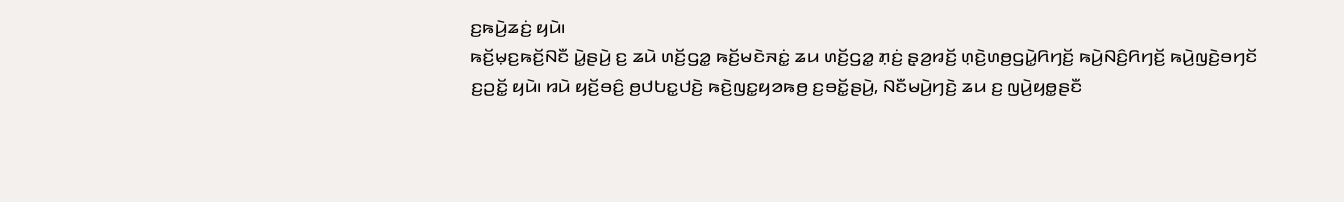ꤢ꤬ꤒꤣꤧ꤬ꤘꤢꤦ꤬ ꤟꤣꤧ꤯
ꤒꤢꤩ꤬ꤗ꤫ꤢ꤬ꤒꤢꤩ꤬ꤡꤢꤪ ꤣꤧ꤭ꤔꤣꤧ꤬ ꤢ꤬ ꤘꤣꤧ ꤛꤢꤩ꤬ꤞꤤ꤭ ꤒꤢꤩ꤬ꤗꤢꤧꤏꤢꤦ꤭ ꤘꤣ ꤛꤢꤩ꤬ꤞꤤ꤭ ꤊ꤫ꤢꤦ꤬ ꤔ꤫ꤤ꤬ꤙꤢꤩ꤬ ꤛ꤫ꤢꤧ꤬ꤛꤥ꤬ꤞꤣꤧ꤭ꤖꤚꤢꤩ꤬ ꤒꤣꤧ꤬ꤡꤢꤨ꤬ꤖꤚꤢꤩ꤬ ꤒꤣꤧ꤬ꤜꤢꤧ꤬ꤋꤚꤢꤩ ꤢ꤬ꤑꤢꤩ꤭ ꤟꤣꤧ꤯ ꤙꤣꤧ ꤟꤢꤩ꤬ꤋꤢꤨ꤬ ꤥ꤬ꤓꤝꤢ꤭ꤓꤢꤧ꤬ ꤒꤢꤧ꤬ꤜꤢ꤭ꤟꤤꤒꤥ꤬ ꤢ꤬ꤋꤢꤩ꤭ꤔꤣꤧ꤬, ꤡꤢꤪꤗꤣꤧ꤬ꤚꤢꤧ꤬ ꤘꤣ ꤢ꤬ ꤜꤣꤧ꤬ꤟꤥ꤭ꤔꤢꤪ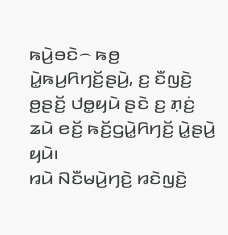ꤒꤣꤧ꤬ꤋꤢꤧ꤮ ꤒꤥ꤬ ꤣꤧ꤭ꤒꤣ꤬ꤖꤚꤢꤩ꤬ꤔꤣꤧ꤬, ꤢ꤬ ꤢꤪꤜꤢꤧ꤬ ꤥ꤬ꤔꤢꤩ꤬ ꤓꤥ꤭ꤟꤣꤧ ꤔꤢꤧ ꤢ꤬ ꤊ꤫ꤢꤦ꤬ ꤘꤣꤧ ꤕꤢꤩ꤬ ꤒꤢꤩ꤬ꤞꤣꤧ꤭ꤖꤚꤢꤩ꤬ ꤣꤧ꤭ꤔꤣꤧ꤬ ꤟꤣꤧ꤯
ꤙꤣꤧ ꤡꤢꤪꤗꤣꤧ꤬ꤚꤢꤧ꤬ ꤙꤢꤧꤜꤢꤧ꤬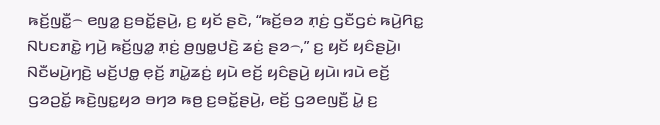ꤒꤢꤩ꤬ꤜꤢꤪ꤭꤮ ꤕꤜꤤ꤭ ꤢ꤬ꤋꤢꤩ꤭ꤔꤣꤧ꤬, ꤢ꤬ ꤟꤢꤩ ꤔꤢꤧ, “ꤒꤢꤩ꤬ꤋꤤ ꤊ꤫ꤢꤦ꤬ ꤞꤢꤪꤞꤢꤦ ꤒꤣꤧ꤬ꤖꤢ꤭ ꤡꤝꤢꤊꤢꤧ꤭ ꤚꤣꤧ꤬ ꤒꤢꤩ꤬ꤜꤤ꤭ ꤊ꤫ꤢꤦ꤬ ꤥ꤬ꤜꤥ꤭ꤓꤢꤧ꤬ ꤘꤢꤦ꤬ ꤔꤤ꤮,” ꤢ꤬ ꤟꤢꤩ ꤟꤢꤨꤔꤣꤧ꤬꤯ ꤡꤢꤪꤗꤣꤧ꤬ꤚꤢꤧ꤬ ꤗꤢꤩ꤬ꤓꤥ꤭ ꤕ꤫ꤢꤩ꤬ ꤊꤣꤧ꤭ꤘꤢꤦ꤬ ꤟꤣꤧ ꤕꤢꤩ꤬ ꤟꤢꤨꤔꤣꤧ꤬ ꤟꤣꤧ꤯ ꤙꤣꤧ ꤕꤢꤩ꤬ ꤞꤤꤑꤢꤩ꤭ ꤒꤢꤧ꤬ꤜꤢ꤭ꤟꤤ ꤋꤚꤤ ꤒꤥ꤬ ꤢ꤬ꤋꤢꤩ꤭ꤔꤣꤧ꤬, ꤕꤢꤩ꤬ ꤞꤤꤕꤜꤢꤪ꤬ ꤣꤧ꤭ ꤢ꤬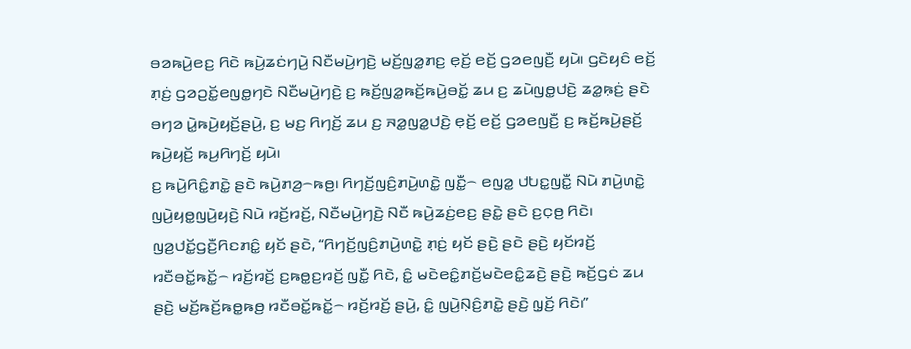ꤋꤤꤒꤣꤧ꤬ꤕꤢ꤬ ꤖꤢꤧ ꤒꤣꤧ꤬ꤘꤢꤦꤚꤣꤧ꤬ ꤡꤢꤪꤗꤣꤧ꤬ꤚꤢꤧ꤬ ꤗꤢꤩ꤬ꤜꤤ꤭ꤊꤢ꤬ ꤕ꤫ꤢꤩ꤬ ꤕꤢꤩ꤬ ꤞꤤꤕꤜꤢꤪ꤬ ꤟꤣꤧ꤯ ꤞꤢꤧꤟꤢꤨ ꤕꤢꤩ꤬ ꤊ꤫ꤢꤦ꤬ ꤞꤤꤑꤢꤩ꤭ꤕꤜꤥ꤭ꤚꤢꤧ ꤡꤢꤪꤗꤣꤧ꤬ꤚꤢꤧ꤬ ꤢ꤬ ꤒꤢꤩ꤬ꤜꤤ꤭ꤒꤢꤩ꤬ꤒꤣꤧ꤬ꤋꤢꤩ꤭ ꤘꤣ ꤢ꤬ ꤘꤣꤧꤜꤥ꤭ꤓꤢꤧ꤬ ꤘꤤ꤭ꤒ꤫ꤢꤦ꤬ ꤔꤢꤧ ꤋꤚꤤ ꤣꤧ꤭ꤒꤣꤧ꤬ꤟꤢꤩ꤬ꤔꤣꤧ꤬, ꤢ꤬ ꤗꤢ꤬ ꤖꤚꤢꤩ꤬ ꤘꤣ ꤢ꤬ ꤏꤤ꤭ꤜꤤ꤭ꤓꤢꤧ꤬ ꤕ꤫ꤢꤩ꤬ ꤕꤢꤩ꤬ ꤞꤤꤕꤜꤢꤪ꤬ ꤢ꤬ ꤒꤢꤩ꤬ꤒꤣꤧ꤬ꤔꤢꤩ꤬ ꤒꤣꤧ꤬ꤟꤢꤩ꤬ ꤒꤣ꤬ꤖꤚꤢꤩ꤬ ꤟꤣꤧ꤯
ꤢ꤬ ꤒꤣꤧ꤬ꤖꤢꤨ꤭ꤊꤢꤧ꤭ ꤔꤢꤧ ꤒꤣꤧ꤬ꤊꤤ꤬꤮ꤒꤥ꤬꤯ ꤖꤚꤢꤩ꤬ꤜꤢꤨ꤬ꤊꤣꤧ꤬ꤛꤢꤧ꤭ ꤜꤢꤪ꤭꤮ ꤕꤜꤤ꤭ ꤓꤝꤢ꤭ꤜꤢꤪ꤭ ꤡꤣꤧ ꤊꤣꤧ꤬ꤛꤢꤧ꤭ ꤜꤣꤧ꤬ꤟꤥ꤭ꤜꤣꤧ꤬ꤟꤢꤧ꤬ ꤡꤣꤧ ꤙꤢꤩ꤬ꤙꤢꤩ꤬, ꤡꤢꤪꤗꤣꤧ꤬ꤚꤢꤧ꤬ ꤡꤢꤪ ꤒꤣꤧ꤬ꤘꤢꤦ꤬ꤕꤢ꤬ ꤔꤢꤧ꤭ ꤔꤢꤧ ꤢ꤬ꤍ꤫ꤥ꤬ ꤖꤢꤧ꤯ ꤜꤤ꤬ꤓꤢꤩ꤭ꤞꤢꤪ꤬ꤖꤢꤊꤢꤨ꤭ ꤟꤢꤩ ꤔꤢꤧ, “ꤖꤚꤢꤩ꤬ꤜꤢꤨ꤬ꤊꤣꤧ꤬ꤛꤢꤧ꤭ ꤊ꤫ꤢꤦ꤬ ꤟꤢꤩ ꤔꤢꤧ꤬ ꤔꤢꤧ ꤔꤢꤧ꤬ ꤟꤢꤩꤙꤢꤩ꤬ ꤙꤢꤪꤋꤢꤩ꤭ꤒꤢꤩ꤭꤮ ꤙꤢꤩ꤬ꤙꤢꤩ꤬ ꤢ꤬ꤒꤥ꤭ꤢ꤬ꤙꤢꤩ꤬ ꤜꤢꤪ꤭ ꤖꤢꤧ, ꤢꤨ꤭ ꤗꤢꤧꤕꤢꤨ꤭ꤊꤢꤩ꤬ꤗꤢꤧꤕꤢꤨ꤭ꤘꤢꤧ꤬ ꤔꤢꤧ꤬ ꤒꤢꤩ꤬ꤞꤢꤦ ꤘꤣ ꤔꤢꤧ꤬ ꤗꤢꤩ꤬ꤒꤢꤩ꤬ꤒꤥ꤭ꤒꤥ꤬ ꤙꤢꤪꤋꤢꤩ꤭ꤒꤢꤩ꤭꤮ ꤙꤢꤩ꤬ꤙꤢꤩ꤬ ꤔꤣꤧ꤬, ꤢꤨ꤭ ꤜꤣꤧ꤬ꤡ꤫ꤢꤨ꤬ꤊꤢꤧ꤭ ꤔꤢꤧ꤬ ꤜ꤫ꤢꤩ꤬ ꤖꤢꤧ꤯”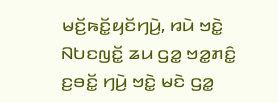ꤗꤢꤩ꤬ꤒꤢꤩ꤭ꤟꤢꤩꤚꤣꤧ꤬, ꤙꤣꤧ ꤠꤢꤧ꤭ ꤡꤝꤢꤜꤢꤩ꤭ ꤘꤣ ꤞꤤ꤭ ꤠꤤ꤭ꤊꤢꤨ꤭ ꤢ꤬ꤋꤢꤩ꤭ ꤚꤣꤧ꤬ ꤠꤢꤧ꤭ ꤗꤢꤧ ꤞꤤ꤭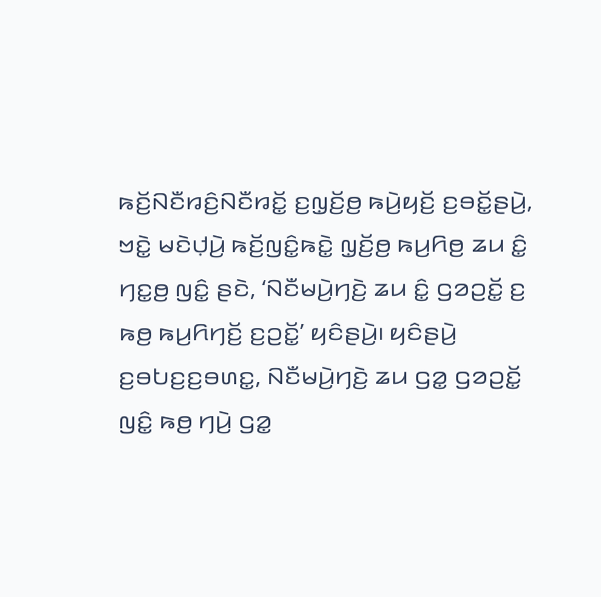ꤒꤢꤩ꤬ꤡꤢꤪꤙꤢꤨ꤬ꤡꤢꤪꤙꤢꤩ꤭ ꤢ꤬ꤜ꤫ꤢꤩ꤬ꤥ꤬ ꤒꤣꤧ꤬ꤟꤢꤩ꤬ ꤢ꤬ꤋꤢꤩ꤭ꤔꤣꤧ꤬, ꤠꤢꤧ꤭ ꤗꤢꤧꤓ꤫ꤣꤧ꤬ ꤒꤢꤩ꤬ꤜꤢꤨ꤭ꤒꤢꤧ꤭ ꤜ꤫ꤢꤩ꤬ꤥ꤬ ꤒꤣ꤬ꤖꤥ꤬ ꤘꤣ ꤢꤨ꤭ ꤚꤢ꤭ꤥ꤬ ꤜꤢꤨ꤭ ꤔꤢꤧ, ‘ꤡꤢꤪꤗꤣꤧ꤬ꤚꤢꤧ꤬ ꤘꤣ ꤢꤨ꤭ ꤞꤤꤑꤢꤩ꤭ ꤢ꤬ ꤒꤥ꤬ ꤒꤣ꤬ꤖꤚꤢꤩ꤬ ꤢ꤬ꤑꤢꤩ꤭’ ꤟꤢꤨꤔꤣꤧ꤬꤯ ꤟꤢꤨꤔꤣꤧ꤬ ꤢ꤬ꤋꤝꤢ꤬ꤢ꤬ꤋꤛꤢ꤭, ꤡꤢꤪꤗꤣꤧ꤬ꤚꤢꤧ꤬ ꤘꤣ ꤞꤤ꤭ ꤞꤤꤑꤢꤩ꤭ ꤜꤢꤨ꤭ ꤒꤥ꤬ ꤚꤣꤧ꤬ ꤞꤤ꤭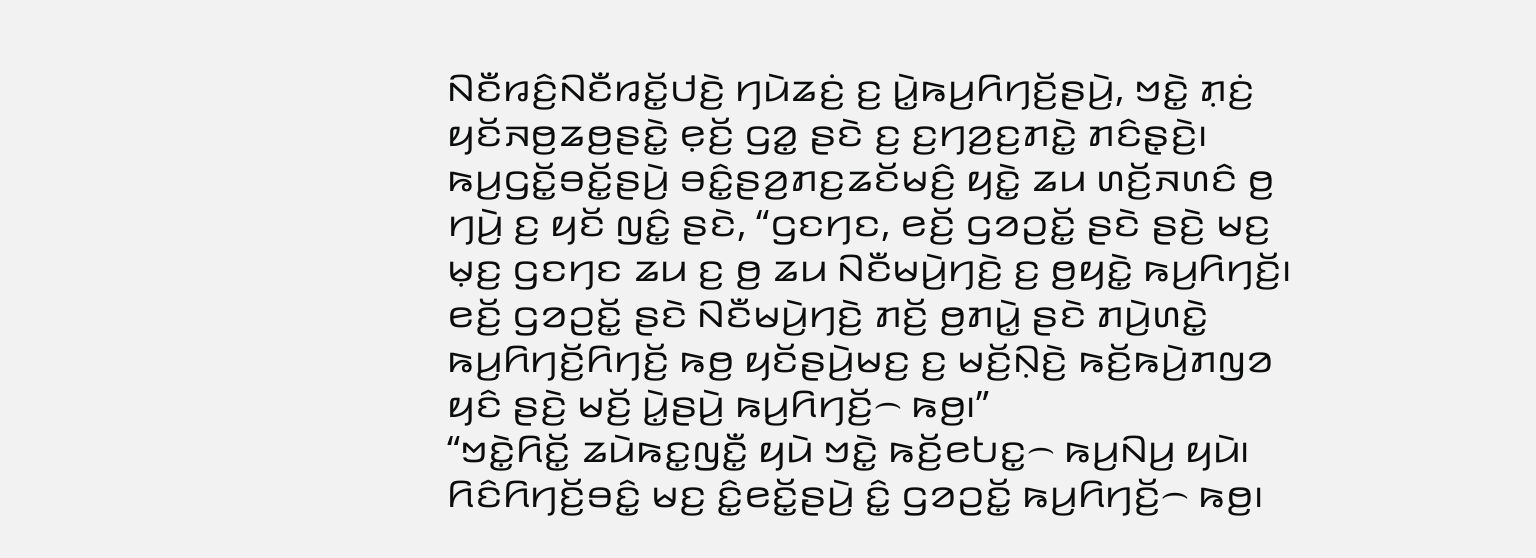ꤡꤢꤪꤙꤢꤨ꤬ꤡꤢꤪꤙꤢꤩ꤭ꤓꤢꤧ꤬ ꤚꤣꤧꤘꤢꤦ꤬ ꤢ꤬ ꤣꤧ꤭ꤒꤣ꤬ꤖꤚꤢꤩ꤬ꤔꤣꤧ꤬, ꤠꤢꤧ꤭ ꤊ꤫ꤢꤦ꤬ ꤟꤢꤩꤏꤥ꤬ꤘꤥ꤬ꤔꤢꤧ꤭ ꤕ꤫ꤢꤩ꤬ ꤞꤤ꤭ ꤔꤢꤧ ꤢ꤬ ꤢ꤬ꤚꤤ꤬ꤢ꤬ꤊꤢꤧ꤭ ꤊꤢꤨꤔ꤫ꤢꤧ꤬꤯
ꤒꤣ꤬ꤞꤢꤩ꤭ꤋꤢꤩ꤭ꤔꤣꤧ꤬ ꤋꤢꤨ꤭ꤔꤤ꤬ꤊꤢ꤬ꤘꤢꤩꤗꤢꤨ꤬ ꤟꤢꤧ꤭ ꤘꤣ ꤛꤢꤩ꤬ꤏꤛꤢꤨ ꤥ꤬ ꤚꤣꤧ꤬ ꤢ꤬ ꤟꤢꤩ ꤜꤢꤨ꤭ ꤔꤢꤧ, “ꤞꤢꤚꤢ, ꤕꤢꤩ꤬ ꤞꤤꤑꤢꤩ꤭ ꤔꤢꤧ ꤔꤢꤧ꤬ ꤗꤢ꤬ ꤗ꤫ꤢ꤬ ꤞꤢꤚꤢ ꤘꤣ ꤢ꤬ ꤥ꤬ ꤘꤣ ꤡꤢꤪꤗꤣꤧ꤬ꤚꤢꤧ꤬ ꤢ꤬ ꤥ꤬ꤟꤢꤧ꤭ ꤒꤣ꤬ꤖꤚꤢꤩ꤬꤯ ꤕꤢꤩ꤬ ꤞꤤꤑꤢꤩ꤭ ꤔꤢꤧ ꤡꤢꤪꤗꤣꤧ꤬ꤚꤢꤧ꤬ ꤊꤢꤩ꤬ ꤥ꤬ꤊꤣꤧ꤭ ꤔꤢꤧ ꤊꤣꤧ꤬ꤛꤢꤧ꤭ ꤒꤣ꤬ꤖꤚꤢꤩ꤬ꤖꤚꤢꤩ꤬ ꤒꤥ꤬ ꤟꤢꤩꤔꤣꤧ꤬ꤗꤢ꤬ ꤢ꤬ ꤗꤢꤩ꤬ꤡ꤫ꤢꤧ꤬ ꤒꤢꤩ꤬ꤒꤣꤧ꤬ꤊꤜꤤ ꤟꤢꤨ ꤔꤢꤧ꤬ ꤗꤢꤩ꤬ ꤣꤧ꤭ꤔꤣꤧ꤬ ꤒꤣ꤬ꤖꤚꤢꤩ꤬꤮ ꤒꤥ꤬꤯”
“ꤠꤢꤧ꤭ꤖꤢꤩ꤭ ꤘꤣꤧꤒꤢ꤭ꤜꤢꤪ꤭ ꤟꤣꤧ ꤠꤢꤧ꤭ ꤒꤢꤩ꤬ꤕꤝꤢ꤭꤮ ꤒꤣ꤬ꤡꤣ꤬ ꤟꤣꤧ꤯ ꤖꤢꤨꤖꤚꤢꤩ꤬ꤋꤢꤨ꤭ ꤗꤢ꤬ ꤢꤨ꤭ꤕꤢꤩ꤭ꤔꤣꤧ꤬ ꤢꤨ꤭ ꤞꤤꤑꤢꤩ꤭ ꤒꤣ꤬ꤖꤚꤢꤩ꤬꤮ ꤒꤥ꤬꤯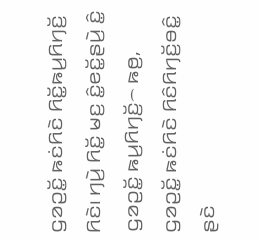ꤞꤤꤑꤢꤩ꤭ ꤒꤢꤦꤖꤢꤧ ꤖꤢꤩ꤭ꤒꤣ꤬ꤖꤚꤢꤩ꤬ ꤖꤢꤧ꤯ ꤚꤣꤧ꤬ ꤖꤢꤩ꤭ ꤗꤢ꤬ ꤢꤨ꤭ꤕꤢꤩ꤭ꤔꤣꤧ꤬ ꤢꤨ꤭ ꤞꤤꤑꤢꤩ꤭ ꤒꤣ꤬ꤖꤚꤢꤩ꤬꤮ ꤒꤥ꤬, ꤞꤤꤑꤢꤩ꤭ ꤒꤢꤦꤖꤢꤧ ꤖꤢꤨꤖꤚꤢꤩ꤬ꤋꤢꤨ꤭ ꤔꤢꤧ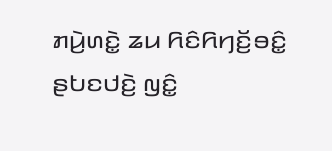ꤊꤣꤧ꤬ꤛꤢꤧ꤭ ꤘꤣ ꤖꤢꤨꤖꤚꤢꤩ꤬ꤋꤢꤨ꤭ ꤔꤝꤢꤓꤢꤧ꤬ ꤜꤢꤨ꤭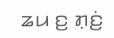ꤘꤣ ꤢ꤬ ꤊ꤫ꤢꤦ꤬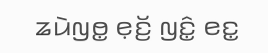ꤘꤣꤧꤜꤥ꤭ ꤕ꤫ꤢꤩ꤬ ꤜꤢꤨ꤭ ꤕꤢ꤭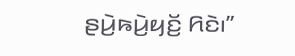ꤔꤣꤧ꤬ꤒꤣꤧ꤬ꤟꤢꤩ꤬ ꤖꤢꤧ꤯”